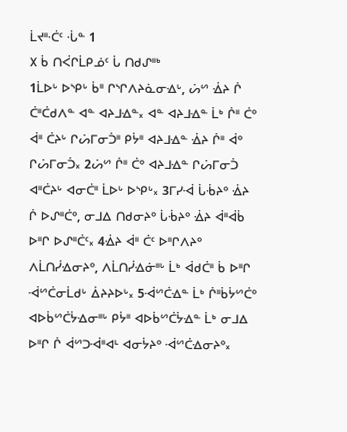ᒫᔪᐦᐧᑖᑦ ᐧᒑᓐ 1
᙭ ᑳ ᑎᐹᒋᒫᑭᓅᑦ ᒑ ᑎᑯᔑᐦᒃ
1ᒫᐅᒡ ᐅᔅᑭᒡ ᑳᐦ ᒋᔅᒋᐱᔨᓈᓂᐎᒡ, ᔖᔥ ᐐᔨ ᒌ ᑖᐦᑖᑯᐱᓐ ᐊᓐ ᐊᔨᒧᐎᓐ᙮ ᐊᓐ ᐊᔨᒧᐎᓐ ᒫᒃ ᒌᐦ ᑖᐤ ᐋᐦ ᑖᔨᒡ ᒋᔖᒥᓂᑑᐦ ᑭᔮᐦ ᐊᔨᒧᐎᓐ ᐐᔨ ᒌᐦ ᐋᐤ ᒋᔖᒥᓂᑑ᙮ 2ᔖᔥ ᒌᐦ ᑖᐤ ᐊᔨᒧᐎᓐ ᒋᔖᒥᓂᑑ ᐊᐦᑖᔨᒡ ᐊᓂᑖᐦ ᒫᐅᒡ ᐅᔅᑭᒡ᙮ 3ᒥᓯᐙ ᒑᒀᔨᐤ ᐐᔨ ᒌ ᐅᔑᐦᑖᐤ, ᓂᒧᐃ ᑎᑯᓂᔨᐤ ᒑᒀᔨᐤ ᐐᔨ ᐋᐦᐋᑳ ᐅᐦᒋ ᐅᔑᐦᑖᑦ᙮ 4ᐐᔨ ᐋᐦ ᑖᑦ ᐅᐦᒋᐱᔨᐤ ᐱᒫᑎᓰᐎᓂᔨᐤ, ᐱᒫᑎᓰᐎᓃᐦᒡ ᒫᒃ ᐋᑯᑖᐦ ᑳ ᐅᐦᒋ ᐙᔥᑖᓂᒫᑯᒡ ᐄᔨᔨᐅᒡ᙮ 5ᐙᔥᑖᐎᓐ ᒫᒃ ᒌᐦᑳᔮᔥᑖᐤ ᐊᐅᑳᔥᑖᔮᐎᓂᐦᒡ ᑭᔮᐦ ᐊᐅᑳᔥᑖᔮᐎᓐ ᒫᒃ ᓂᒧᐃ ᐅᐦᒋ ᒌ ᐋᔥᑐᐙᐦᐊᒻ ᐊᓂᔮᔨᐤ ᐙᔥᑖᐎᓂᔨᐤ᙮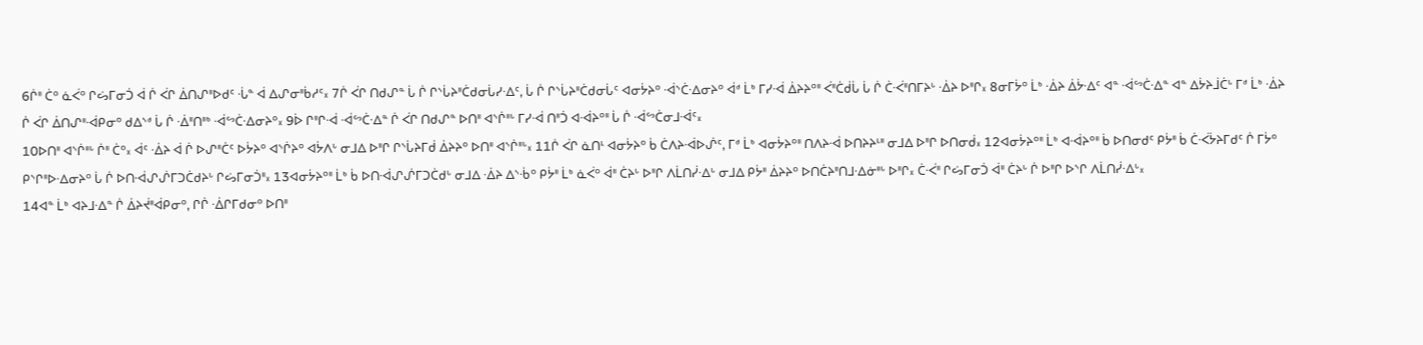6ᒌᐦ ᑖᐤ ᓈᐹᐤ ᒋᔖᒥᓂᑑ ᐋ ᒌ ᐹᒋ ᐄᑎᔑᐦᐅᑯᑦ ᒞᓐ ᐋ ᐃᔑᓂᐦᑳᓱᑦ᙮ 7ᒌ ᐹᒋ ᑎᑯᔑᓐ ᒑ ᒌ ᒋᔅᒑᔨᐦᑖᑯᓂᒑᓯᐎᑦ, ᒑ ᒌ ᒋᔅᒑᔨᐦᑖᑯᓂᒑᑦ ᐊᓂᔮᔨᐤ ᐙᔅᑖᐎᓂᔨᐤ ᐋᒄ ᒫᒃ ᒥᓯᐙ ᐄᔨᔨᐤᐦ ᐹᐦᑖᑰᒑ ᒑ ᒌ ᑖᑆᐦᑎᒥᔨᒡ ᐐᔨ ᐅᐦᒋ᙮ 8ᓂᒥᔮᐤ ᒫᒃ ᐐᔨ ᐄᔮᐎᑦ ᐊᓐ ᐙᔥᑖᐎᓐ ᐊᓐ ᐃᔮᔨᒨᑖᒡ ᒥᒄ ᒫᒃ ᐐᔨ ᒌ ᐹᒋ ᐄᑎᔑᐦᐙᑭᓂᐤ ᑯᐃᔅᒄ ᒑ ᒌ ᐐᐦᑎᐦᒃ ᐙᔥᑖᐎᓂᔨᐤ᙮ 9ᐆ ᒋᐦᒋᐙ ᐙᔥᑖᐎᓐ ᒌ ᐹᒋ ᑎᑯᔑᓐ ᐅᑎᐦ ᐊᔅᒌᐦᒡ ᒥᓯᐙ ᑎᐦᑑ ᐊᐙᔨᐤᐦ ᒑ ᒌ ᐙᔥᑖᓂᒧᐙᑦ᙮
10ᐅᑎᐦ ᐊᔅᒌᐦᒡ ᒌᐦ ᑖᐤ᙮ ᐋᑦ ᐐᔨ ᐋ ᒌ ᐅᔑᐦᑖᑦ ᐅᔮᔨᐤ ᐊᔅᒌᔨᐤ ᐊᔮᐱᒡ ᓂᒧᐃ ᐅᐦᒋ ᒋᔅᒑᔨᒥᑰ ᐄᔨᔨᐤ ᐅᑎᐦ ᐊᔅᒌᐦᒡ᙮ 11ᒌ ᐹᒋ ᓈᑎᒻ ᐊᓂᔮᔨᐤ ᑳ ᑖᐱᔨᐙᐅᔒᑦ, ᒥᒄ ᒫᒃ ᐊᓂᔮᔨᐤᐦ ᑎᐱᔨᐙ ᐅᑎᔨᔨᒻᐦ ᓂᒧᐃ ᐅᐦᒋ ᐅᑎᓂᑰ᙮ 12ᐊᓂᔮᔨᐤᐦ ᒫᒃ ᐊᐙᔨᐤᐦ ᑳ ᐅᑎᓂᑯᑦ ᑭᔮᐦ ᑳ ᑖᑆᔮᔨᒥᑯᑦ ᒌ ᒥᔮᐤ ᑭᔅᒋᐦᐅᐎᓂᔨᐤ ᒑ ᒌ ᐅᑎᐙᔑᔒᒥᑐᑖᑯᔨᒡ ᒋᔖᒥᓂᑑᐦ᙮ 13ᐊᓂᔮᔨᐤᐦ ᒫᒃ ᑳ ᐅᑎᐙᔑᔒᒥᑐᑖᑯᒡ ᓂᒧᐃ ᐐᔨ ᐃᔅᒀᐤ ᑭᔮᐦ ᒫᒃ ᓈᐹᐤ ᐋᐦ ᑖᔨᒡ ᐅᐦᒋ ᐱᒫᑎᓰᐎᒡ ᓂᒧᐃ ᑭᔮᐦ ᐄᔨᔨᐤ ᐅᑎᑖᔨᐦᑎᒧᐎᓃᐦᒡ ᐅᐦᒋ᙮ ᑖᑆᐦ ᒋᔖᒥᓂᑑ ᐋᐦ ᑖᔨᒡ ᒌ ᐅᐦᒋ ᐅᔅᒋ ᐱᒫᑎᓰᐎᒡ᙮
14ᐊᓐ ᒫᒃ ᐊᔨᒧᐎᓐ ᒌ ᐄᔨᔫᐦᐋᑭᓂᐤ, ᒋᒌ ᐐᒋᒥᑯᓂᐤ ᐅᑎᐦ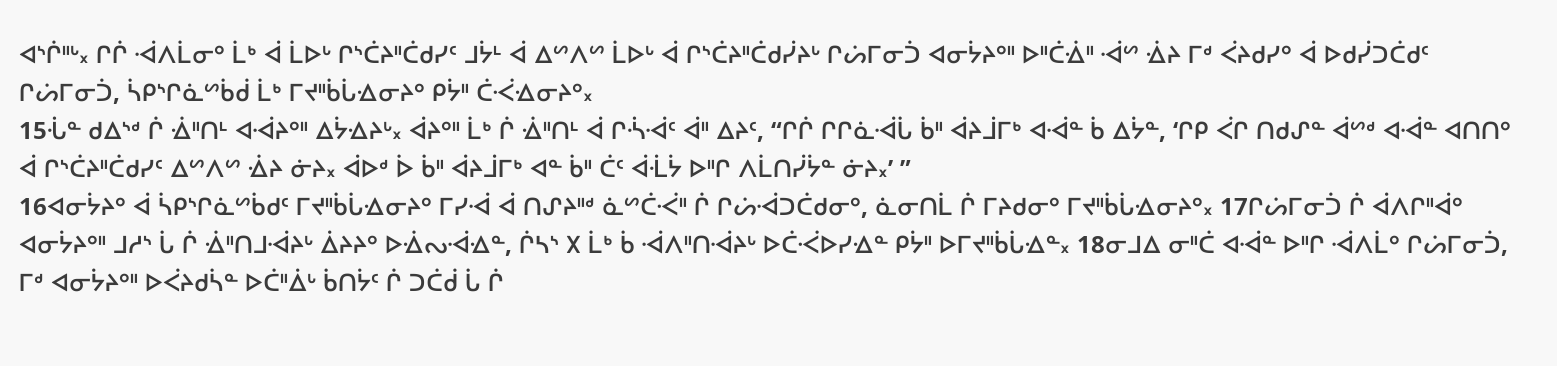ᐊᔅᒌᐦᒡ᙮ ᒋᒌ ᐙᐱᒫᓂᐤ ᒫᒃ ᐋ ᒫᐅᒡ ᒋᔅᑖᔨᐦᑖᑯᓯᑦ ᒧᔮᒻ ᐋ ᐃᔥᐱᔥ ᒫᐅᒡ ᐋ ᒋᔅᑖᔨᐦᑖᑯᓰᔨᒡ ᒋᔖᒥᓂᑑ ᐊᓂᔮᔨᐤᐦ ᐅᐦᑖᐐᐦ ᐙᔥ ᐐᔨ ᒥᒄ ᐹᔨᑯᓯᐤ ᐋ ᐅᑯᓰᑐᑖᑯᑦ ᒋᔖᒥᓂᑑ, ᓵᑭᔅᒋᓈᔥᑳᑰ ᒫᒃ ᒥᔪᐦᑳᒑᐎᓂᔨᐤ ᑭᔮᐦ ᑖᑆᐎᓂᔨᐤ᙮
15ᒞᓐ ᑯᐃᔅᒄ ᒌ ᐐᐦᑎᒻ ᐊᐙᔨᐤᐦ ᐃᔮᐎᔨᒡ᙮ ᐋᔨᐤᐦ ᒫᒃ ᒌ ᐐᐦᑎᒻ ᐋ ᒋᔂᐙᑦ ᐋᐦ ᐃᔨᑦ, “ᒋᒌ ᒋᒋᓈᐙᒑ ᑳᐦ ᐋᔨᒨᒥᒃ ᐊᐙᓐ ᑳ ᐃᔮᓐ, ‘ᒋᑭ ᐹᒋ ᑎᑯᔑᓐ ᐋᔥᒄ ᐊᐙᓐ ᐊᑎᑎᐤ ᐋ ᒋᔅᑖᔨᐦᑖᑯᓯᑦ ᐃᔥᐱᔥ ᐐᔨ ᓃᔨ᙮ ᐋᐅᒄ ᐆ ᑳᐦ ᐋᔨᒨᒥᒃ ᐊᓐ ᑳᐦ ᑖᑦ ᐋᒸᔮ ᐅᐦᒋ ᐱᒫᑎᓰᔮᓐ ᓃᔨ᙮’ ”
16ᐊᓂᔮᔨᐤ ᐋ ᓵᑭᔅᒋᓈᔥᑳᑯᑦ ᒥᔪᐦᑳᒑᐎᓂᔨᐤ ᒥᓯᐙ ᐋ ᑎᔑᔨᐦᒄ ᓈᔥᑖᑆᐦ ᒌ ᒋᔖᐙᑐᑖᑯᓂᐤ, ᓈᓂᑎᒫ ᒌ ᒥᔨᑯᓂᐤ ᒥᔪᐦᑳᒑᐎᓂᔨᐤ᙮ 17ᒋᔖᒥᓂᑑ ᒌ ᐋᐱᒋᐦᐋᐤ ᐊᓂᔮᔨᐤᐦ ᒧᓱᔅ ᒑ ᒌ ᐐᐦᑎᒧᐙᔨᒡ ᐄᔨᔨᐤ ᐅᐐᔓᐙᐎᓐ, ᒌᓴᔅ ᙭ ᒫᒃ ᑳ ᐙᐱᐦᑎᐙᔨᒡ ᐅᑖᑆᐅᓯᐎᓐ ᑭᔮᐦ ᐅᒥᔪᐦᑳᒑᐎᓐ᙮ 18ᓂᒧᐃ ᓂᐦᑖ ᐊᐙᓐ ᐅᐦᒋ ᐙᐱᒫᐤ ᒋᔖᒥᓂᑑ, ᒥᒄ ᐊᓂᔮᔨᐤᐦ ᐅᐹᔨᑯᓵᓐ ᐅᑖᐦᐄᒡ ᑳᑎᔮᑦ ᒌ ᑐᑖᑰ ᒑ ᒌ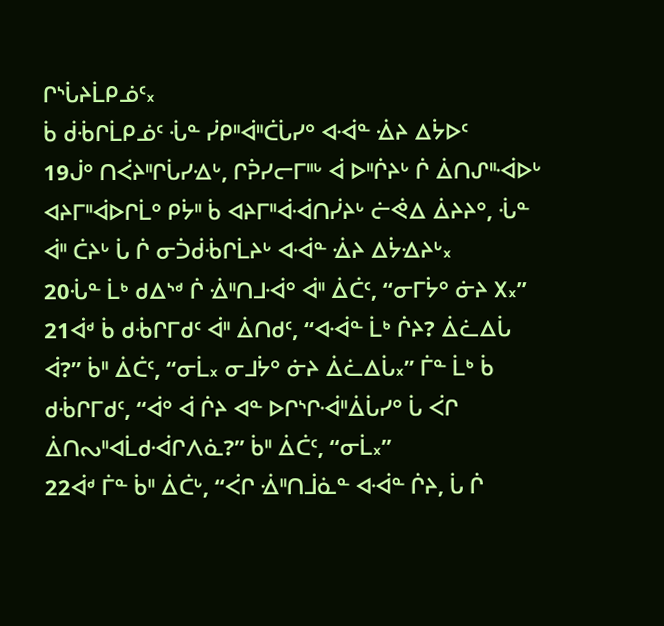ᒋᔅᒑᔨᒫᑭᓅᑦ᙮
ᑳ ᑰᒀᒋᒫᑭᓅᑦ ᒞᓐ ᓰᑭᐦᐋᐦᑖᒑᓯᐤ ᐊᐙᓐ ᐐᔨ ᐃᔮᐅᑦ
19ᒎᐤ ᑎᐹᔨᐦᒋᒑᓯᐎᒡ, ᒋᕉᓯᓕᒥᐦᒡ ᐋ ᐅᐦᒌᔨᒡ ᒌ ᐄᑎᔑᐦᐙᐅᒡ ᐊᔨᒥᐦᐋᐅᒋᒫᐤ ᑭᔮᐦ ᑳ ᐊᔨᒥᐦᐋᐙᑎᓰᔨᒡ ᓖᕚᐃ ᐄᔨᔨᐤ, ᒞᓐ ᐋᐦ ᑖᔨᒡ ᒑ ᒌ ᓂᑑᑰᒀᒋᒫᔨᒡ ᐊᐙᓐ ᐐᔨ ᐃᔮᐎᔨᒡ᙮
20ᒞᓐ ᒫᒃ ᑯᐃᔅᒄ ᒌ ᐐᐦᑎᒧᐙᐤ ᐋᐦ ᐄᑖᑦ, “ᓂᒥᔮᐤ ᓃᔨ ᙭᙮”
21ᐋᒄ ᑳ ᑯᒀᒋᒥᑯᑦ ᐋᐦ ᐄᑎᑯᑦ, “ᐊᐙᓐ ᒫᒃ ᒌᔨ? ᐄᓛᐃᒑ ᐋ?” ᑳᐦ ᐄᑖᑦ, “ᓂᒫ᙮ ᓂᒧᔮᐤ ᓃᔨ ᐄᓛᐃᒑ᙮” ᒦᓐ ᒫᒃ ᑳ ᑯᒀᒋᒥᑯᑦ, “ᐋᐤ ᐋ ᒌᔨ ᐊᓐ ᐅᒋᔅᒋᐙᐦᐄᒑᓯᐤ ᒑ ᐹᒋ ᐄᑎᔓᐦᐊᒫᑯᐙᒋᐱᓈ?” ᑳᐦ ᐄᑖᑦ, “ᓂᒫ᙮”
22ᐋᒄ ᒦᓐ ᑳᐦ ᐄᑖᒡ, “ᐹᒋ ᐐᐦᑎᒨᓈᓐ ᐊᐙᓐ ᒌᔨ, ᒑ ᒌ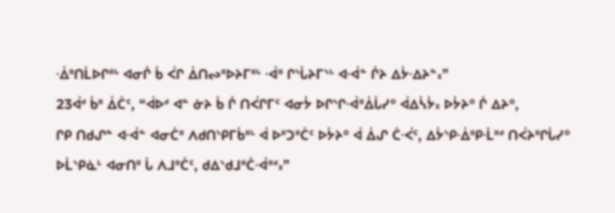ᐐᐦᑎᒫᐅᒋᐦᒡ ᐊᓂᒌ ᑳ ᐹᒋ ᐄᑎᔓᐦᐅᔨᒥᐦᒡ ᐙᐦ ᒋᔅᒑᔨᒥᔅᒡ ᐊᐙᓐ ᒌᔨ ᐃᔮᐎᔨᓐ᙮”
23ᐋᒄ ᑳᐦ ᐄᑖᑦ, “ᐋᐅᒄ ᐊᓐ ᓃᔨ ᑳ ᒌ ᑎᐹᒋᒥᑦ ᐊᓂᔮ ᐅᒋᔅᒋᐙᐦᐄᒑᓯᐤ ᐋᐃᓵᔮ᙮ ᐅᔮᔨᐤ ᒌ ᐃᔨᐤ,
ᒋᑭ ᑎᑯᔑᓐ ᐊᐙᓐ ᐊᓂᑖᐦ ᐱᑯᑎᔅᑭᒥᑳᐦᒡ ᐋ ᐅᐦᑐᐦᑖᑦ ᐅᔮᔨᐤ ᐋ ᐄᔑ ᑖᑆᑦ, ᐃᔮᔅᑭᐐᐦᑭᒸᐦᒄ ᑎᐹᔨᐦᒋᒑᓯᐤ ᐅᒫᔅᑭᓈᒻ ᐊᓂᑎᐦ ᒑ ᐱᒧᐦᑖᑦ, ᑯᐃᔅᑯᒧᐦᑖᐙᐦᒄ᙮”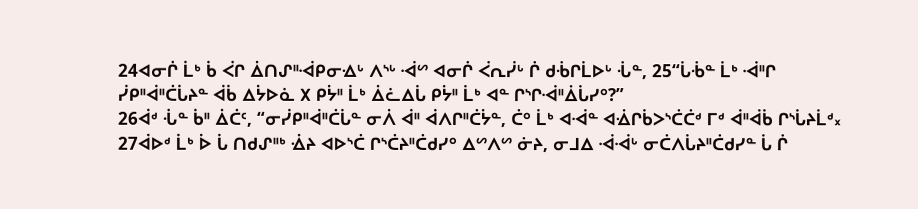24ᐊᓂᒌ ᒫᒃ ᑳ ᐹᒋ ᐄᑎᔑᐦᐙᑭᓂᐎᒡ ᐱᔅᒡ ᐙᔥ ᐊᓂᒌ ᐹᕆᓰᒡ ᒌ ᑯᒀᒋᒫᐅᒡ ᒞᓐ, 25“ᒑᒀᓐ ᒫᒃ ᐙᐦᒋ ᓰᑭᐦᐋᐦᑖᒑᔨᓐ ᐋᑳ ᐃᔮᐅᓈ ᙭ ᑭᔮᐦ ᒫᒃ ᐄᓛᐃᒑ ᑭᔮᐦ ᒫᒃ ᐊᓐ ᒋᔅᒋᐙᐦᐄᒑᓯᐤ?”
26ᐋᒄ ᒞᓐ ᑳᐦ ᐄᑖᑦ, “ᓂᓰᑭᐦᐋᐦᑖᒑᓐ ᓂᐲ ᐋᐦ ᐋᐱᒋᐦᑖᔮᓐ, ᑖᐤ ᒫᒃ ᐊᐙᓐ ᐊᐐᒋᑳᐳᔅᑖᑖᒄ ᒥᒄ ᐋᐦᐋᑳ ᒋᔅᒑᔨᒫᒄ᙮ 27ᐋᐅᒄ ᒫᒃ ᐆ ᒑ ᑎᑯᔑᐦᒃ ᐐᔨ ᐊᐅᔅᑖ ᒋᔅᑖᔨᐦᑖᑯᓯᐤ ᐃᔥᐱᔥ ᓃᔨ, ᓂᒧᐃ ᐙᐙᒡ ᓂᑖᐱᒑᔨᐦᑖᑯᓯᓐ ᒑ ᒌ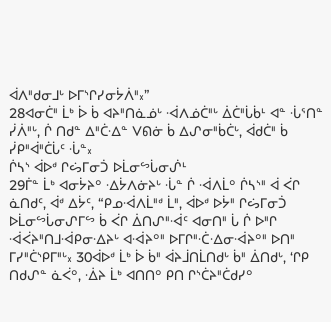ᐋᐱᐦᑯᓂᒧᒡ ᐅᒥᔅᒋᓯᓂᔮᐲᐦ᙮”
28ᐊᓂᑖᐦ ᒫᒃ ᐆ ᑳ ᐊᔨᐦᑎᓈᓅᒡ ᐙᐱᓅᑖᐦᒡ ᐄᑖᐦᒑᑳᒻ ᐊᓐ ᒞᕐᑎᓐ ᓰᐲᐦᒡ, ᒌ ᑎᑯᓐ ᐃᐦᑖᐎᓐ ᐯᕠᓃ ᑳ ᐃᔑᓂᐦᑳᑖᒡ, ᐋᑯᑖᐦ ᑳ ᓰᑭᐦᐋᐦᑖᒑᑦ ᒞᓐ᙮
ᒌᓴᔅ ᐋᐅᒄ ᒋᔖᒥᓂᑑ ᐅᒫᓂᔥᒑᓂᔒᒻ
29ᒦᓐ ᒫᒃ ᐊᓂᔮᔨᐤ ᐎᔮᐱᓃᔨᒡ ᒞᓐ ᒌ ᐙᐱᒫᐤ ᒌᓴᔅᐦ ᐋ ᐹᒋ ᓈᑎᑯᑦ, ᐋᒄ ᐃᔮᑦ, “ᑭᓄᐙᐱᒫᐦᒄ ᒫᐦ, ᐋᐅᒄ ᐅᔮᐦ ᒋᔖᒥᓂᑑ ᐅᒫᓂᔥᒑᓂᔑᒥᔥ ᑳ ᐹᒋ ᐄᑎᔑᐦᐙᑦ ᐊᓂᑎᐦ ᒑ ᒌ ᐅᐦᒋ ᐙᐹᔨᐦᑎᒧᐙᑭᓂᐎᔨᒡ ᐊᐙᔨᐤᐦ ᐅᒥᒋᐦᑣᐎᓂᐙᔨᐤᐦ ᐅᑎᐦ ᒥᓯᐦᑖᔅᑭᒥᐦᒡ᙮ 30ᐋᐅᒄ ᒫᒃ ᐆ ᑳᐦ ᐋᔨᒨᑎᒫᑎᑯᒡ ᑳᐦ ᐄᑎᑯᒡ, ‘ᒋᑭ ᑎᑯᔑᓐ ᓈᐹᐤ, ᐐᔨ ᒫᒃ ᐊᑎᑎᐤ ᑭᑎ ᒋᔅᑖᔨᐦᑖᑯᓯᐤ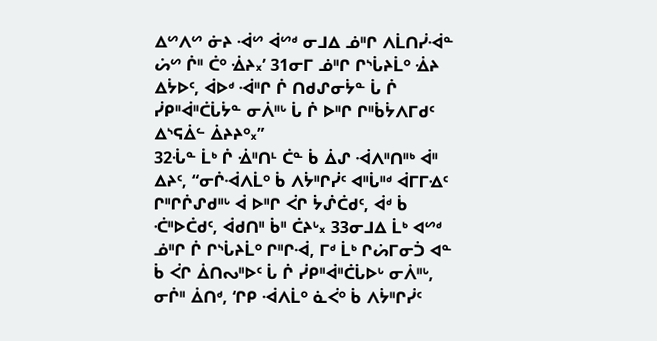ᐃᔥᐱᔥ ᓃᔨ ᐙᔥ ᐋᔥᒄ ᓂᒧᐃ ᓅᐦᒋ ᐱᒫᑎᓰᐙᓐ ᔖᔥ ᒌᐦ ᑖᐤ ᐐᔨ᙮’ 31ᓂᒥ ᓅᐦᒋ ᒋᔅᒑᔨᒫᐤ ᐐᔨ ᐃᔮᐅᑦ, ᐋᐅᒄ ᐙᐦᒋ ᒌ ᑎᑯᔑᓂᔮᓐ ᒑ ᒌ ᓰᑭᐦᐋᐦᑖᒑᔮᓐ ᓂᐲᐦᒡ ᒑ ᒌ ᐅᐦᒋ ᒋᐦᑳᔮᐱᒥᑯᑦ ᐃᔅᕋᐄᓪ ᐄᔨᔨᐤ᙮”
32ᒞᓐ ᒫᒃ ᒌ ᐐᐦᑎᒻ ᑖᓐ ᑳ ᐄᔑ ᐙᐱᐦᑎᐦᒃ ᐋᐦ ᐃᔨᑦ, “ᓂᒌᐙᐱᒫᐤ ᑳ ᐱᔮᐦᒋᓰᑦ ᐊᐦᒑᐦᒄ ᐋᒥᒥᐎᑦ ᒋᐦᒋᒌᔑᑯᐦᒡ ᐋ ᐅᐦᒋ ᐹᒋ ᔮᔒᑖᑯᑦ, ᐋᒄ ᑳ ᑣᐦᐅᑖᑯᑦ, ᐋᑯᑎᐦ ᑳᐦ ᑖᔨᒡ᙮ 33ᓂᒧᐃ ᒫᒃ ᐊᔥᒄ ᓅᐦᒋ ᒌ ᒋᔅᒑᔨᒫᐤ ᒋᐦᒋᐙ, ᒥᒄ ᒫᒃ ᒋᔖᒥᓂᑑ ᐊᓐ ᑳ ᐹᒋ ᐄᑎᔓᐦᐅᑦ ᒑ ᒌ ᓰᑭᐦᐋᐦᑖᒑᐅᒡ ᓂᐲᐦᒡ, ᓂᒌᐦ ᐄᑎᒄ, ‘ᒋᑭ ᐙᐱᒫᐤ ᓈᐹᐤ ᑳ ᐱᔮᐦᒋᓰᑦ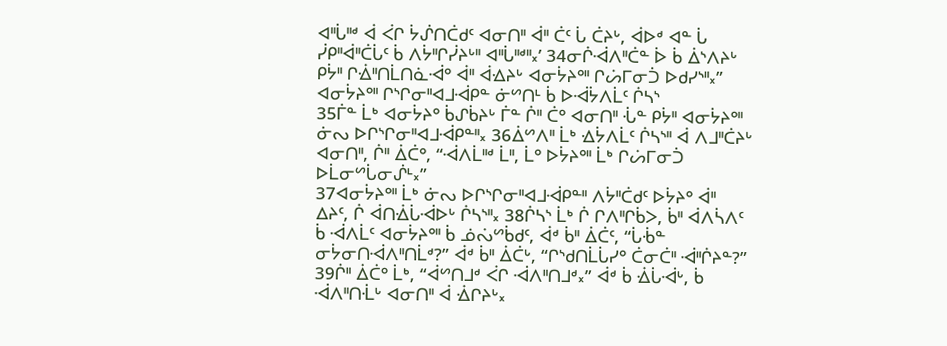ᐊᐦᒑᐦᒄ ᐋ ᐹᒋ ᔮᔒᑎᑖᑯᑦ ᐊᓂᑎᐦ ᐋᐦ ᑖᑦ ᒑ ᑖᔨᒡ, ᐋᐅᒄ ᐊᓐ ᒑ ᓰᑭᐦᐋᐦᑖᒑᑦ ᑳ ᐱᔮᐦᒋᓰᔨᒡᐦ ᐊᐦᒑᐦᒄᐦ᙮’ 34ᓂᒌᐙᐱᐦᑖᓐ ᐆ ᑳ ᐄᔅᐱᔨᒡ ᑭᔮᐦ ᒋᐐᐦᑎᒫᑎᓈᐙᐤ ᐋᐦ ᐋᐎᔨᒡ ᐊᓂᔮᔨᐤᐦ ᒋᔖᒥᓂᑑ ᐅᑯᓯᔅᐦ᙮”
ᐊᓂᔮᔨᐤᐦ ᒋᔅᒋᓂᐦᐊᒧᐙᑭᓐ ᓃᔥᑎᒻ ᑳ ᐅᐙᔮᐱᒫᑦ ᒌᓴᔅ
35ᒦᓐ ᒫᒃ ᐊᓂᔮᔨᐤ ᑳᔑᑳᔨᒡ ᒦᓐ ᒌᐦ ᑖᐤ ᐊᓂᑎᐦ ᒞᓐ ᑭᔮᐦ ᐊᓂᔮᔨᐤᐦ ᓃᔓ ᐅᒋᔅᒋᓂᐦᐊᒧᐙᑭᓐᐦ᙮ 36ᐄᔥᐱᐦ ᒫᒃ ᐎᔮᐱᒫᑦ ᒌᓴᔅᐦ ᐋ ᐱᒧᐦᑖᔨᒡ ᐊᓂᑎᐦ, ᒌᐦ ᐄᑖᐤ, “ᐙᐱᒫᐦᒄ ᒫᐦ, ᒫᐤ ᐅᔮᔨᐤᐦ ᒫᒃ ᒋᔖᒥᓂᑑ ᐅᒫᓂᔥᒑᓂᔒᒻ᙮”
37ᐊᓂᔮᔨᐤᐦ ᒫᒃ ᓃᔓ ᐅᒋᔅᒋᓂᐦᐊᒧᐙᑭᓐᐦ ᐱᔮᐦᑖᑯᑦ ᐅᔮᔨᐤ ᐋᐦ ᐃᔨᑦ, ᒌ ᐋᑎᐐᒑᐙᐅᒡ ᒌᓴᔅᐦ᙮ 38ᒌᓴᔅ ᒫᒃ ᒌ ᒋᐱᐦᒋᑳᐳ, ᑳᐦ ᐋᐱᓵᐱᑦ ᑳ ᐙᐱᒫᑦ ᐊᓂᔮᔨᐤᐦ ᑳ ᓅᔔᔥᑳᑯᑦ, ᐋᒄ ᑳᐦ ᐄᑖᑦ, “ᒑᒀᓐ ᓂᔮᓂᑎᐙᐱᐦᑎᒫᒄ?” ᐋᒄ ᑳᐦ ᐄᑖᒡ, “ᒋᔅᑯᑎᒫᒑᓯᐤ ᑖᓂᑖᐦ ᐙᐦᒌᔨᓐ?”
39ᒌᐦ ᐄᑖᐤ ᒫᒃ, “ᐋᔥᑎᒧᒄ ᐹᒋ ᐙᐱᐦᑎᒧᒄ᙮” ᐋᒄ ᑳ ᐐᒑᐙᒡ, ᑳ ᐙᐱᐦᑎᒸᒡ ᐊᓂᑎᐦ ᐋ ᐐᒋᔨᒡ᙮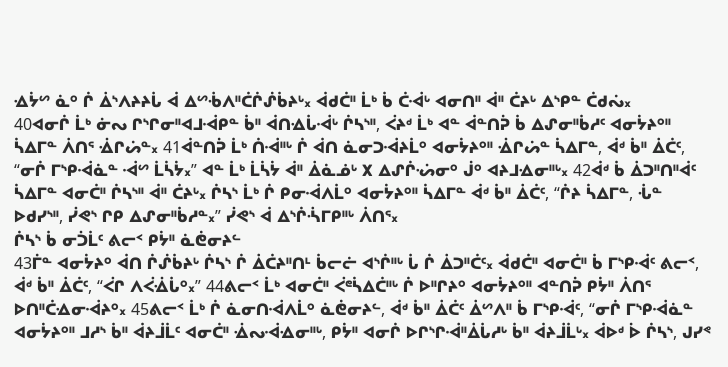ᐎᔮᔥ ᓈᐤ ᒌ ᐄᔅᐱᔨᔨᒑ ᐋ ᐃᔥᒀᐱᐦᑖᒌᔒᑳᔨᒡ᙮ ᐋᑯᑖᐦ ᒫᒃ ᑳ ᑖᐙᒡ ᐊᓂᑎᐦ ᐋᐦ ᑖᔨᒡ ᐃᔅᑭᓐ ᑖᑯᔔ᙮
40ᐊᓂᒌ ᒫᒃ ᓃᔓ ᒋᔅᒋᓂᐦᐊᒧᐙᑭᓐ ᑳᐦ ᐋᑎᐎᒑᐙᒡ ᒌᓴᔅᐦ, ᐹᔨᒄ ᒫᒃ ᐊᓐ ᐋᓐᑎᕉ ᑳ ᐃᔑᓂᐦᑳᓱᑦ ᐊᓂᔮᔨᐤᐦ ᓵᐃᒥᓐ ᐲᑎᕐ ᐐᒋᔖᓐ᙮ 41ᐋᓐᑎᕉ ᒫᒃ ᑏᐙᐦᒡ ᒌ ᐋᑎ ᓈᓂᑐᐙᔨᒫᐤ ᐊᓂᔮᔨᐤᐦ ᐐᒋᔖᓐ ᓵᐃᒥᓐ, ᐋᒄ ᑳᐦ ᐄᑖᑦ, “ᓂᒌ ᒥᔅᑭᐙᓈᓐ ᐙᔥ ᒫᓵᔮ᙮” ᐊᓐ ᒫᒃ ᒫᓵᔮ ᐋᐦ ᐄᓈᓅᒡ ᙭ ᐃᔑᒌᔣᓂᐤ ᒎᐤ ᐊᔨᒧᐎᓂᐦᒡ᙮ 42ᐋᒄ ᑳ ᐄᑐᐦᑎᐦᐋᑦ ᓵᐃᒥᓐ ᐊᓂᑖᐦ ᒌᓴᔅᐦ ᐋᐦ ᑖᔨᒡ᙮ ᒌᓴᔅ ᒫᒃ ᒌ ᑭᓂᐙᐱᒫᐤ ᐊᓂᔮᔨᐤᐦ ᓵᐃᒥᓐ ᐋᒄ ᑳᐦ ᐄᑖᑦ, “ᒌᔨ ᓵᐃᒥᓐ, ᒞᓐ ᐅᑯᓯᔅᐦ, ᓰᕙᔅ ᒋᑭ ᐃᔑᓂᐦᑳᓱᓐ᙮” ᓰᕙᔅ ᐋ ᐃᔅᒌᔂᒥᑭᐦᒡ ᐲᑎᕐ᙮
ᒌᓴᔅ ᑳ ᓂᑑᒫᑦ ᕕᓕᑉ ᑭᔮᐦ ᓈᕧᓂᔨᓪ
43ᒦᓐ ᐊᓂᔮᔨᐤ ᐋᑎ ᒌᔒᑳᔨᒡ ᒌᓴᔅ ᒌ ᐄᑖᔨᐦᑎᒻ ᑳᓕᓖ ᐊᔅᒌᐦᒡ ᒑ ᒌ ᐄᑐᐦᑖᑦ᙮ ᐋᑯᑖᐦ ᐊᓂᑖᐦ ᑳ ᒥᔅᑭᐙᑦ ᕕᓕᑉ, ᐋᒄ ᑳᐦ ᐄᑖᑦ, “ᐹᒋ ᐱᐹᐐᒑᐤ᙮” 44ᕕᓕᑉ ᒫᒃ ᐊᓂᑖᐦ ᐹᕪᓵᐃᑖᐦᒡ ᒌ ᐅᐦᒋᔨᐤ ᐊᓂᔮᔨᐤᐦ ᐊᓐᑎᕉ ᑭᔮᐦ ᐲᑎᕐ ᐅᑎᐦᑖᐎᓂᐙᔨᐤ᙮ 45ᕕᓕᑉ ᒫᒃ ᒌ ᓈᓂᑎᐙᐱᒫᐤ ᓈᕧᓂᔨᓪ, ᐋᒄ ᑳᐦ ᐄᑖᑦ ᐄᔥᐱᐦ ᑳ ᒥᔅᑭᐙᑦ, “ᓂᒌ ᒥᔅᑭᐙᓈᓐ ᐊᓂᔮᔨᐤᐦ ᒧᓱᔅ ᑳᐦ ᐋᔨᒨᒫᑦ ᐊᓂᑖᐦ ᐐᔓᐙᐎᓂᐦᒡ, ᑭᔮᐦ ᐊᓂᒌ ᐅᒋᔅᒋᐙᐦᐄᒑᓱᒡ ᑳᐦ ᐋᔨᒨᒫᒡ᙮ ᐋᐅᒄ ᐆ ᒌᓴᔅ, ᒍᓯᕝ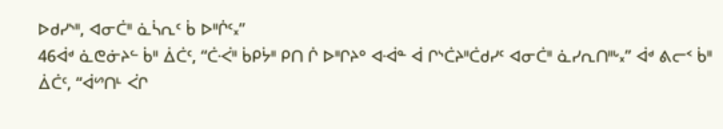ᐅᑯᓯᔅᐦ, ᐊᓂᑖᐦ ᓈᓵᕆᑦ ᑳ ᐅᐦᒌᑦ᙮”
46ᐋᒄ ᓈᕦᓃᔨᓪ ᑳᐦ ᐄᑖᑦ, “ᑖᑆᐦ ᑳᑭᔮᐦ ᑭᑎ ᒌ ᐅᐦᒋᔨᐤ ᐊᐙᓐ ᐋ ᒋᔅᑖᔨᐦᑖᑯᓯᑦ ᐊᓂᑖᐦ ᓈᓯᕆᑎᐦᒡ᙮” ᐋᒄ ᕕᓕᑉ ᑳᐦ ᐄᑖᑦ, “ᐋᔥᑎᒻ ᐹᒋ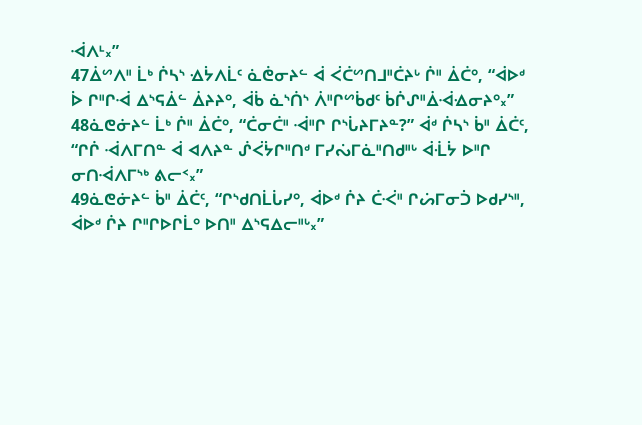ᐙᐱᒻ᙮”
47ᐄᔥᐱᐦ ᒫᒃ ᒌᓴᔅ ᐎᔮᐱᒫᑦ ᓈᕧᓂᔨᓪ ᐋ ᐹᑖᔥᑎᒧᐦᑖᔨᒡ ᒌᐦ ᐄᑖᐤ, “ᐋᐅᒄ ᐆ ᒋᐦᒋᐙ ᐃᔅᕋᐄᓪ ᐄᔨᔨᐤ, ᐋᑳ ᓈᔅᑏᔅ ᐲᐦᒋᔥᑳᑯᑦ ᑳᒌᔑᐦᐄᐙᐎᓂᔨᐤ᙮”
48ᓈᕦᓃᔨᓪ ᒫᒃ ᒌᐦ ᐄᑖᐤ, “ᑖᓂᑖᐦ ᐙᐦᒋ ᒋᔅᒑᔨᒥᔨᓐ?” ᐋᒄ ᒌᓴᔅ ᑳᐦ ᐄᑖᑦ, “ᒋᒌ ᐙᐱᒥᑎᓐ ᐋ ᐊᐱᔨᓐ ᔒᐹᔮᒋᐦᑎᒄ ᒥᓯᔔᒥᓈᐦᑎᑯᐦᒡ ᐋᒸᔮ ᐅᐦᒋ ᓂᑎᐙᐱᒥᔅᒃ ᕕᓕᑉ᙮”
49ᓈᕦᓃᔨᓪ ᑳᐦ ᐄᑖᑦ, “ᒋᔅᑯᑎᒫᒑᓯᐤ, ᐋᐅᒄ ᒌᔨ ᑖᑆᐦ ᒋᔖᒥᓂᑑ ᐅᑯᓯᔅᐦ, ᐋᐅᒄ ᒌᔨ ᒋᐦᒋᐅᒋᒫᐤ ᐅᑎᐦ ᐃᔅᕋᐃᓕᐦᒡ᙮”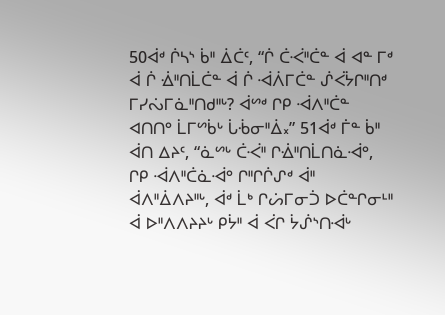50ᐋᒄ ᒌᓴᔅ ᑳᐦ ᐄᑖᑦ, “ᒌ ᑖᑆᐦᑖᓐ ᐋ ᐊᓐ ᒥᒄ ᐋ ᒌ ᐐᐦᑎᒫᑖᓐ ᐋ ᒌ ᐙᐲᒥᑖᓐ ᔒᐹᔮᒋᐦᑎᒄ ᒥᓯᔔᒥᓈᐦᑎᑯᐦᒡ? ᐋᔥᒄ ᒋᑭ ᐙᐱᐦᑖᓐ ᐊᑎᑎᐤ ᒫᒥᔥᑳᒡ ᒑᒀᓂᐦᐄ᙮” 51ᐋᒄ ᒦᓐ ᑳᐦ ᐋᑎ ᐃᔨᑦ, “ᓈᔥᒡ ᑖᑆᐦ ᒋᐐᐦᑎᒫᑎᓈᐙᐤ, ᒋᑭ ᐙᐱᐦᑖᓈᐙᐤ ᒋᐦᒋᒌᔑᒄ ᐋᐦ ᐋᐱᐦᐄᐱᔨᐦᒡ, ᐋᒄ ᒫᒃ ᒋᔖᒥᓂᑑ ᐅᑖᓐᒋᓂᒻᐦ ᐋ ᐅᐦᐱᐱᔨᔨᒡ ᑭᔮᐦ ᐋ ᐹᒋ ᔮᔒᔅᑎᐙᒡ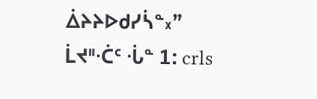ᐄᔨᔨᐅᑯᓯᓵᓐ᙮”
ᒫᔪᐦᐧᑖᑦ ᐧᒑᓐ 1: crls